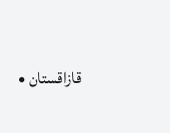قازاقستان •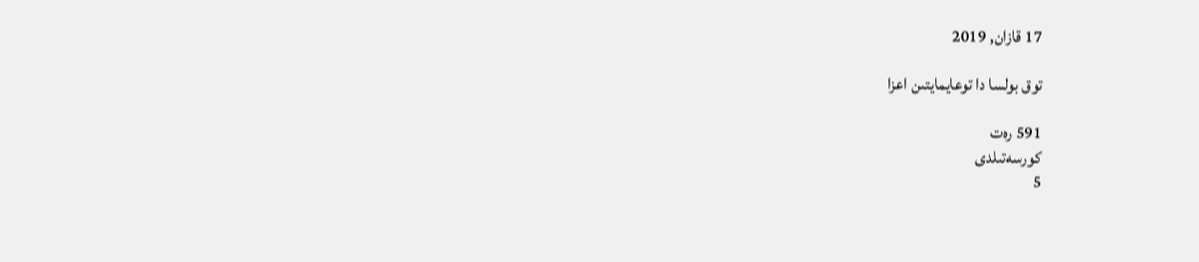17 قازان, 2019

توق بولسا دا توعايمايتىن اعزا

591 رەت
كورسەتىلدى
5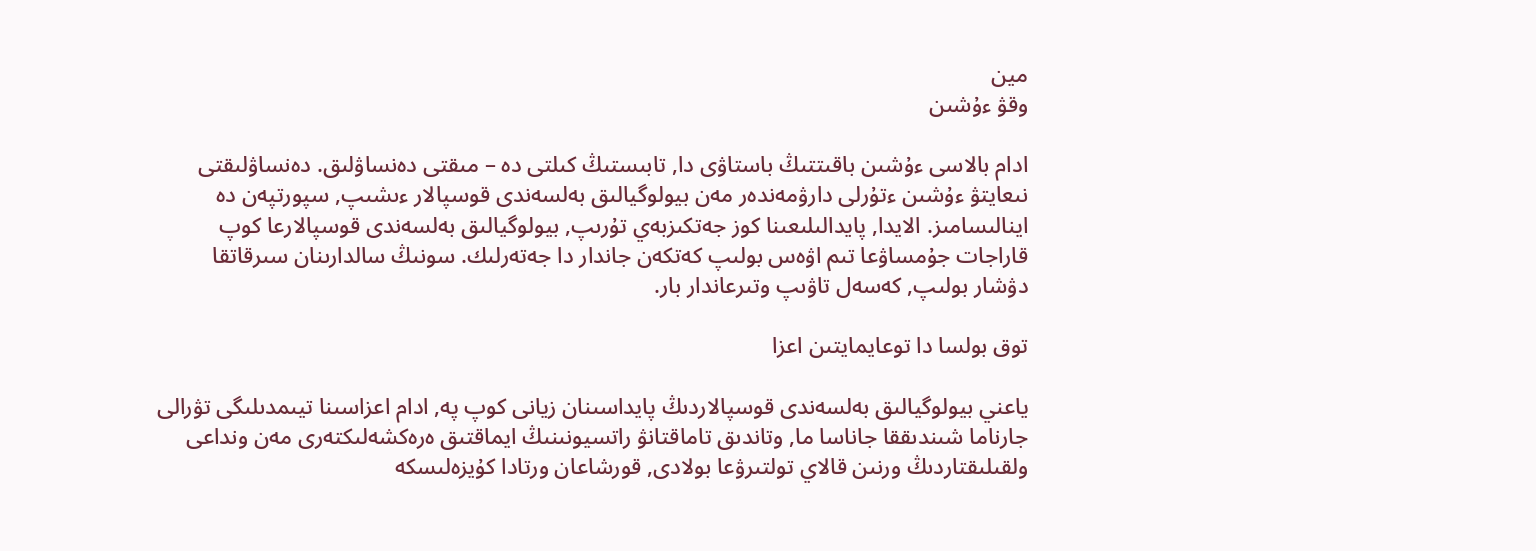مين
وقۋ ءۇشىن

ادام بالاسى ءۇشىن باقىتتىڭ باستاۋى دا, تابىستىڭ كىلتى دە – مىقتى دەنساۋلىق. دەنساۋلىقتى نىعايتۋ ءۇشىن ءتۇرلى دارۋمەندەر مەن بيولوگيالىق بەلسەندى قوسپالار ءىشىپ, سپورتپەن دە اينالىسامىز. الايدا, پايدالىلىعىنا كوز جەتكىزبەي تۇرىپ, بيولوگيالىق بەلسەندى قوسپالارعا كوپ قاراجات جۇمساۋعا تىم اۋەس بولىپ كەتكەن جاندار دا جەتەرلىك. سونىڭ سالدارىنان سىرقاتقا دۋشار بولىپ, كەسەل تاۋىپ وتىرعاندار بار.

توق بولسا دا توعايمايتىن اعزا

ياعني بيولوگيالىق بەلسەندى قوسپالاردىڭ پايداسىنان زيانى كوپ پە, ادام اعزاسىنا تيىمدىلىگى تۋرالى جارناما شىندىققا جاناسا ما, وتاندىق تاماقتانۋ راتسيونىنىڭ ايماقتىق ەرەكشەلىكتەرى مەن ونداعى ولقىلىقتاردىڭ ورنىن قالاي تولتىرۋعا بولادى, قورشاعان ورتادا كۇيزەلىسكە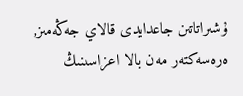ۇشىراتاتىن جاعدايدى قالاي جەڭەمىز, ەرەسەكتەر مەن بالا اعزاسىنىڭ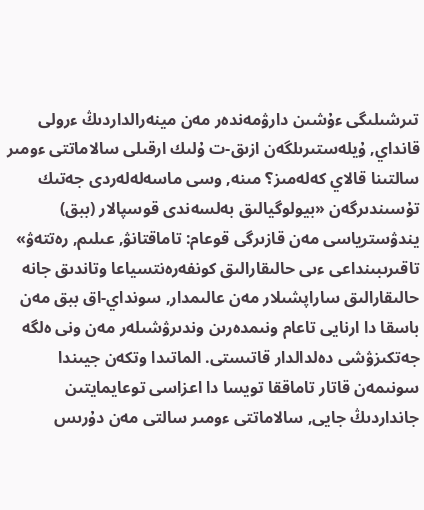تىرشىلىگى ءۇشىن دارۋمەندەر مەن مينەرالداردىڭ ءرولى قانداي, ۇيلەستىرىلگەن ازىق-ت ۇلىك ارقىلى سالاماتتى ءومىر سالتىنا قالاي كەلەمىز؟ مىنە, وسى ماسەلەلەردى جەتىك تۇسىندىرگەن «بيولوگيالىق بەلسەندى قوسپالار (ببق) يندۋسترياسى مەن قازىرگى قوعام: تاماقتانۋ, عىلىم, رەتتەۋ» تاقىرىبىنداعى ءىى حالىقارالىق كونفەرەنتسياعا وتاندىق جانە حالىقارالىق ساراپشىلار مەن عالىمدار, سونداي-اق ببق مەن باسقا دا ارنايى تاعام ونىمدەرىن وندىرۋشىلەر مەن ونى ەلگە جەتكىزۋشى دەلدالدار قاتىستى. الماتىدا وتكەن جيىندا سونىمەن قاتار تاماققا تويسا دا اعزاسى توعايمايتىن جانداردىڭ جايى, سالاماتتى ءومىر سالتى مەن دۇرىس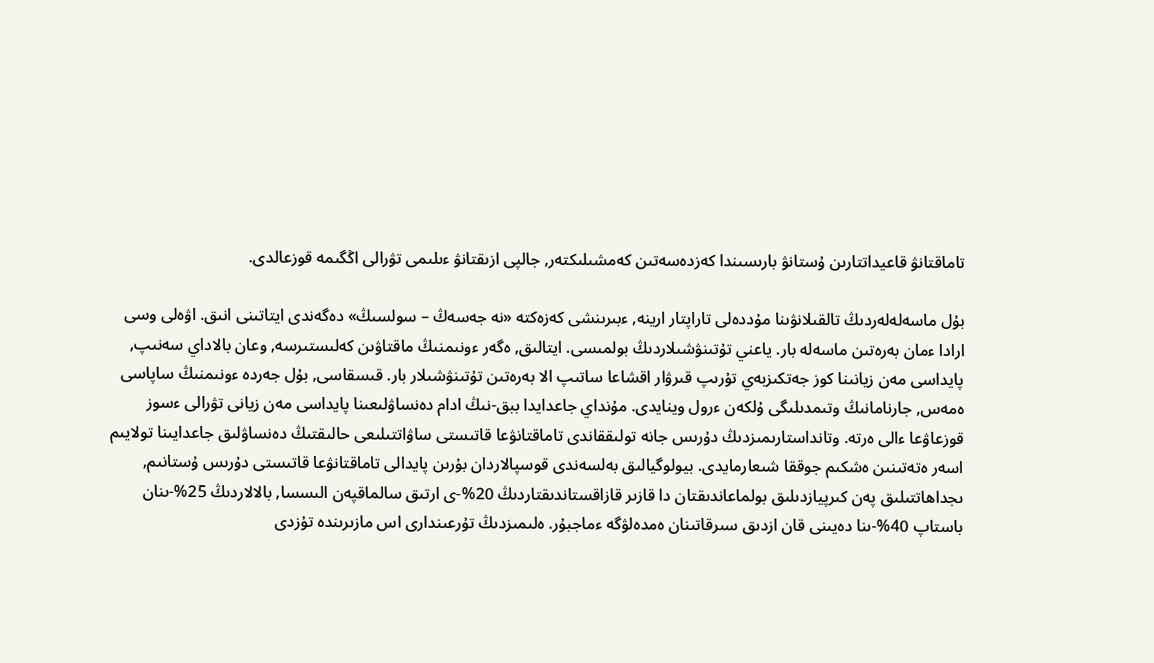تاماقتانۋ قاعيداتتارىن ۇستانۋ بارىسىندا كەزدەسەتىن كەمشىلىكتەر, جالپى ازىقتانۋ ءىلىمى تۋرالى اڭگىمە قوزعالدى.

بۇل ماسەلەلەردىڭ تالقىلانۋىنا مۇددەلى تاراپتار ارينە, ءبىرىنشى كەزەكتە «نە جەسەڭ – سولسىڭ» دەگەندى ايتاتىنى انىق. اۋەلى وسى ارادا ءمان بەرەتىن ماسەلە بار. ياعني تۇتىنۋشىلاردىڭ بولمىسى. ايتالىق, ەگەر ءونىمنىڭ ماقتاۋىن كەلىستىرسە, وعان بالاداي سەنىپ, پايداسى مەن زيانىنا كوز جەتكىزبەي تۇرىپ قىرۋار اقشاعا ساتىپ الا بەرەتىن تۇتىنۋشىلار بار. قىسقاسى, بۇل جەردە ءونىمنىڭ ساپاسى ەمەس, جارنامانىڭ وتىمدىلىگى ۇلكەن ءرول وينايدى. مۇنداي جاعدايدا ببق-نىڭ ادام دەنساۋلىعىنا پايداسى مەن زيانى تۋرالى ءسوز قوزعاۋعا ءالى ەرتە. وتانداستارىمىزدىڭ دۇرىس جانە تولىققاندى تاماقتانۋعا قاتىستى ساۋاتتىلىعى حالىقتىڭ دەنساۋلىق جاعدايىنا تولايىم اسەر ەتەتىنىن ەشكىم جوققا شىعارمايدى. بيولوگيالىق بەلسەندى قوسپالاردان بۇرىن پايدالى تاماقتانۋعا قاتىستى دۇرىس ۇستانىم, ىجداھاتتىلىق پەن كىرپيازدىلىق بولماعاندىقتان دا قازىر قازاقستاندىقتاردىڭ 20%-ى ارتىق سالماقپەن الىسسا, بالالاردىڭ 25%-ىنان باستاپ 40%-ىنا دەيىنى قان ازدىق سىرقاتىنان ەمدەلۋگە ءماجبۇر. ەلىمىزدىڭ تۇرعىندارى اس مازىرىندە تۇزدى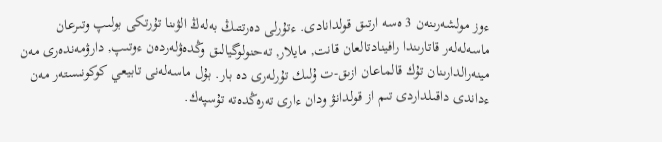ءوز مولشەرىنەن 3 ەسە ارتىق قولدانادى. ءتۇرلى دەرتتىڭ بەلەڭ الۋىنا تۇرتكى بولىپ وتىرعان ماسەلەلەر قاتارىندا رافينادتالعان قانت, مايلار, تەحنولوگيالىق وڭدەۋلەردەن ءوتىپ, دارۋمەندەرى مەن مينەرالدارىنان تۇك قالماعان ازىق-ت ۇلىك تۇرلەرى دە بار. بۇل ماسەلەنى تابيعي كوكونىستەر مەن ءداندى داقىلداردى تىم از قولدانۋ ودان ءارى تەرەڭدەتە تۇسپەك.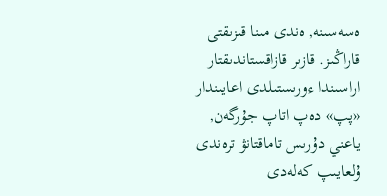ەسەسىنە, ەندى مىنا قىزىقتى قاراڭىز. قازىر قازاقستاندىقتار اراسىندا ءورىستىلدى اعايىندار «پپ» دەپ اتاپ جۇرگەن, ياعني دۇرىس تاماقتانۋ ترەندى ۇلعايىپ كەلەدى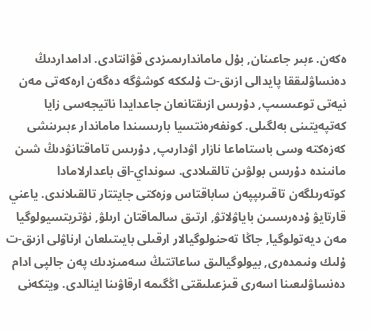ەكەن. ءبىر جاعىنان, بۇل ماماندارىمىزدى قۋانتادى. ادامداردىڭ دەنساۋلىققا پايدالى ازىق-ت ۇلىككە كوشۋگە دەگەن ارەكەتى مەن نيەتى توعىسىپ, دۇرىس ازىقتانعان جاعدايدا ناتيجەسى زايا كەتپەيتىنى بەلگىلى. كونفەرەنتسيا بارىسىندا ماماندار ءبىرىنشى كەزەكتە وسى باستاماعا نازار اۋدارىپ, دۇرىس تاماقتانۋدىڭ شىن مانىندە دۇرىس بولۋىن تالقىلادى. سونداي-اق باعدارلامادا كوتەرىلگەن تاقىرىپپەن ساباقتاس وزەكتى جايتتار تالقىلاندى. ياعني قارتايۋ ۇدەرىسىن باياۋلاتۋ, ارتىق سالماقتان ارىلۋ, نۋتريتسيولوگيا مەن ديەتولوگيا, جاڭا تەحنولوگيالار ارقىلى بايىتىلعان ارناۋلى ازىق-ت ۇلىك ونىمدەرى, بيولوگيالىق ساعاتتىڭ سەمىزدىك پەن جالپى ادام دەنساۋلىعىنا اسەرى قىزعىلىقتى اڭگىمە ارقاۋىنا اينالدى. ويتكەنى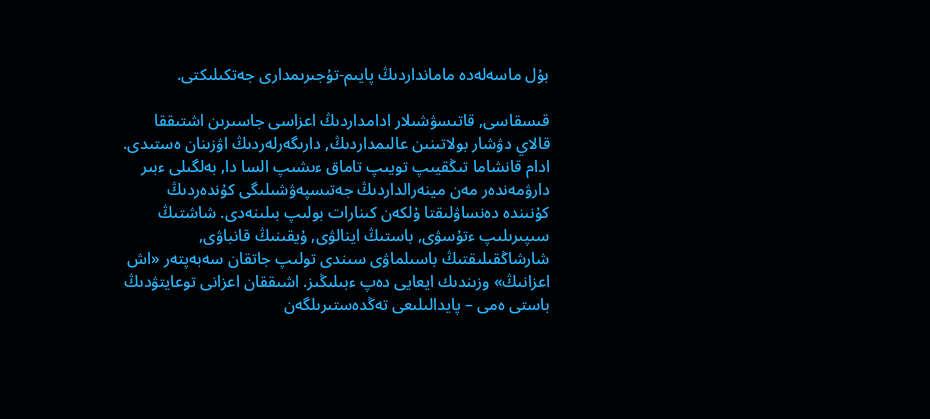بۇل ماسەلەدە مامانداردىڭ پايىم-تۇجىرىمدارى جەتكىلىكتى.

قىسقاسى, قاتىسۋشىلار ادامداردىڭ اعزاسى جاسىرىن اشتىققا قالاي دۋشار بولاتىنىن عالىمداردىڭ, دارىگەرلەردىڭ اۋزىنان ەستىدى. ادام قانشاما تىڭقيىپ تويىپ تاماق ءىشىپ السا دا, بەلگىلى ءبىر دارۋمەندەر مەن مينەرالداردىڭ جەتىسپەۋشىلىگى كۇندەردىڭ كۇنىندە دەنساۋلىقتا ۇلكەن كىنارات بولىپ بىلىنەدى. شاشتىڭ سىپىرىلىپ ءتۇسۋى, باستىڭ اينالۋى, ۇيقىنىڭ قانباۋى, شارشاڭقىلىقتىڭ باسىلماۋى سىندى تولىپ جاتقان سەبەپتەر «اش اعزانىڭ» وزىندىك ايعايى دەپ ءبىلىڭىز. اشىققان اعزانى توعايتۋدىڭ باستى ەمى – پايدالىلىعى تەڭدەستىرىلگەن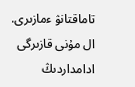تاماقتانۋ ءمازىرى. ال مۇنى قازىرگى ادامداردىڭ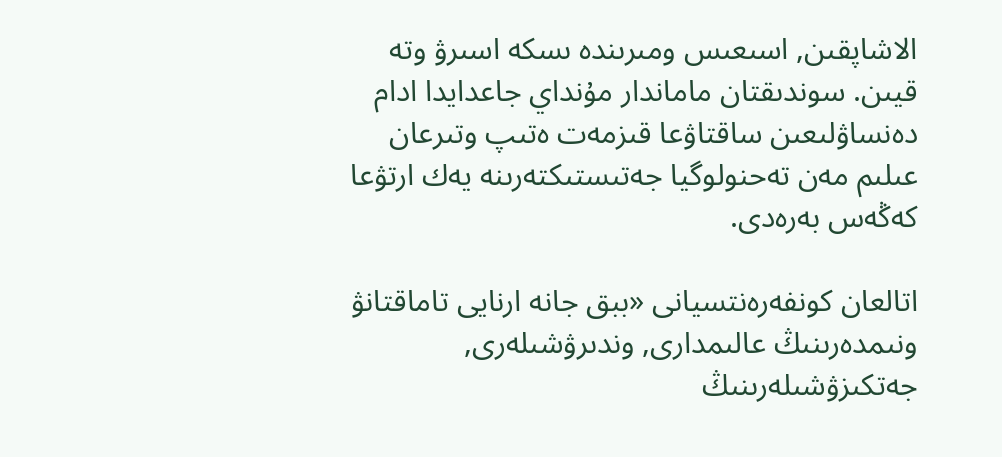الاشاپقىن, اسىعىس ومىرىندە ىسكە اسىرۋ وتە قيىن. سوندىقتان ماماندار مۇنداي جاعدايدا ادام دەنساۋلىعىن ساقتاۋعا قىزمەت ەتىپ وتىرعان عىلىم مەن تەحنولوگيا جەتىستىكتەرىنە يەك ارتۋعا كەڭەس بەرەدى.

اتالعان كونفەرەنتسيانى «ببق جانە ارنايى تاماقتانۋ ونىمدەرىنىڭ عالىمدارى, وندىرۋشىلەرى, جەتكىزۋشىلەرىنىڭ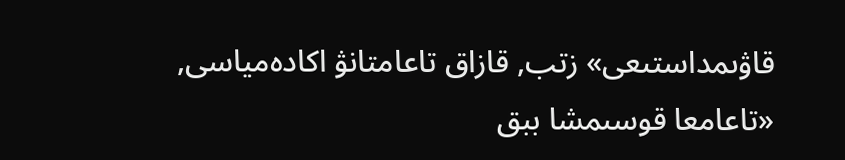قاۋىمداستىعى» زتب, قازاق تاعامتانۋ اكادەمياسى, «تاعامعا قوسىمشا ببق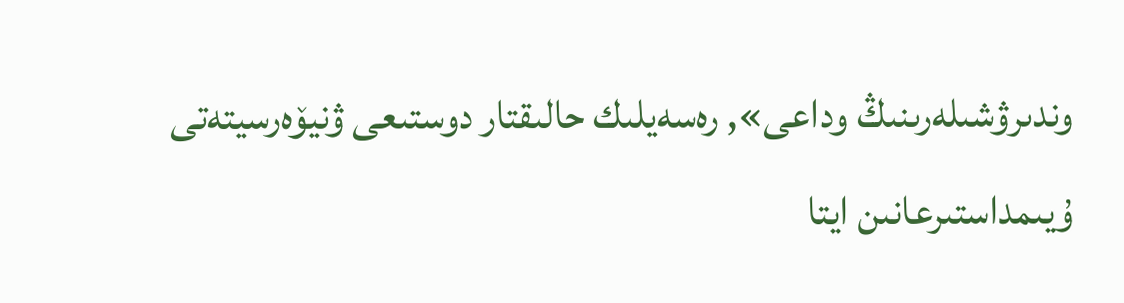وندىرۋشىلەرىنىڭ وداعى», رەسەيلىك حالىقتار دوستىعى ۋنيۆەرسيتەتى ۇيىمداستىرعانىن ايتا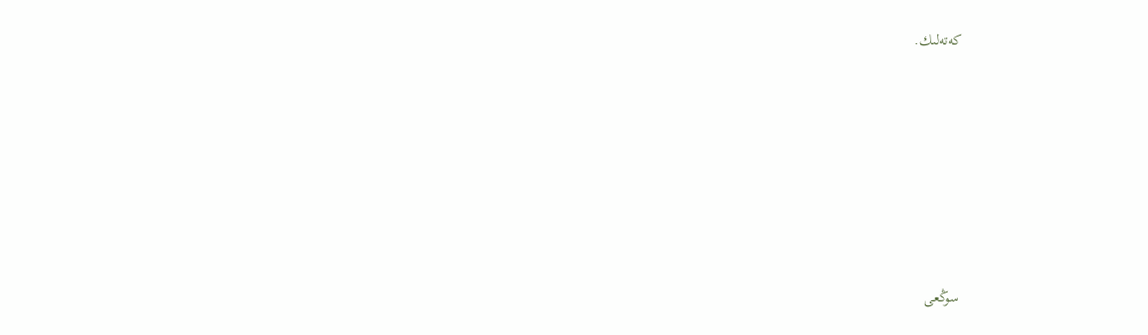كەتەلىك.







سوڭعى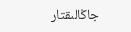جاڭالىقتار